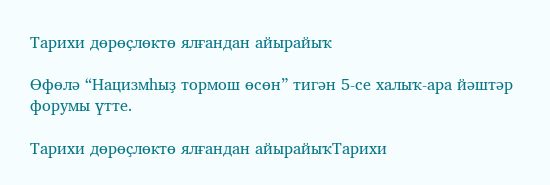Тарихи дөрөҫлөктө ялғандан айырайыҡ

Өфөлә “Нацизмһыҙ тормош өсөн” тигән 5-се халыҡ-ара йәштәр форумы үтте.

Тарихи дөрөҫлөктө ялғандан айырайыҡТарихи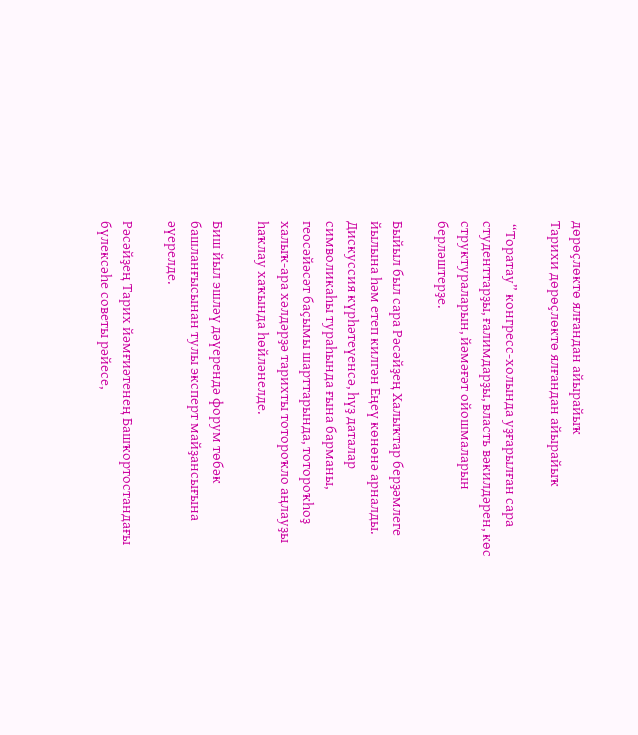дөрөҫлөктө ялғандан айырайыҡ
Тарихи дөрөҫлөктө ялғандан айырайыҡ

 “Торатау” конгресс-холында уҙғарылған сара студенттарҙы, ғалимдарҙы, власть вәкилдәрен, көс структураларын, йәмәғәт ойошмаларын берләштерҙе.

Быйыл был сара Рәсәйҙең Халыҡтар берҙәмлеге йылына һәм етеп килгән Еңеү көнөнә арналды. Дискуссия күрһәтеүенсә, һүҙ даталар символикаһы тураһында ғына барманы, геосәйәсәт баҫымы шарттарында, тотороҡһоҙ халыҡ-ара хәлдәрҙә тарихты тотороҡло аңлауҙы һаҡлау хаҡында һөйләнелде.

Биш йыл эшләү дәүерендә форум төбәк башланғысынан тулы эксперт майҙансығына әүерелде.

Рәсәйҙең Тарих йәмғиәтенең Башҡортостандағы бүлексәһе советы рәйесе,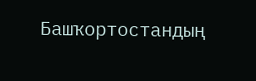Башҡортостандың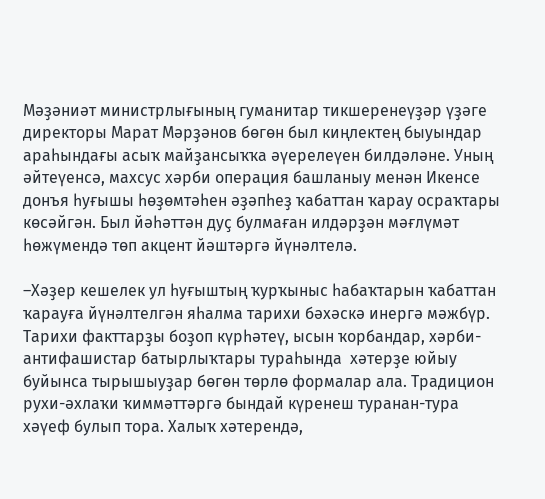Мәҙәниәт министрлығының гуманитар тикшеренеүҙәр үҙәге директоры Марат Мәрҙәнов бөгөн был киңлектең быуындар араһындағы асыҡ майҙансыҡҡа әүерелеүен билдәләне. Уның әйтеүенсә, махсус хәрби операция башланыу менән Икенсе донъя һуғышы һөҙөмтәһен әҙәпһеҙ ҡабаттан ҡарау осраҡтары көсәйгән. Был йәһәттән дуҫ булмаған илдәрҙән мәғлүмәт һөжүмендә төп акцент йәштәргә йүнәлтелә.

–Хәҙер кешелек ул һуғыштың ҡурҡыныс һабаҡтарын ҡабаттан ҡарауға йүнәлтелгән яһалма тарихи бәхәскә инергә мәжбүр. Тарихи факттарҙы боҙоп күрһәтеү, ысын ҡорбандар, хәрби-антифашистар батырлыҡтары тураһында  хәтерҙе юйыу буйынса тырышыуҙар бөгөн төрлө формалар ала. Традицион рухи-әхлаҡи ҡиммәттәргә бындай күренеш туранан-тура хәүеф булып тора. Халыҡ хәтерендә,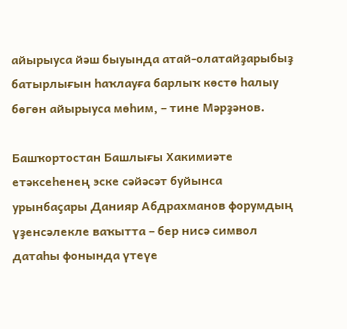айырыуса йәш быуында атай-олатайҙарыбыҙ батырлығын һаҡлауға барлыҡ көстө һалыу бөгөн айырыуса мөһим, – тине Мәрҙәнов.

Башҡортостан Башлығы Хакимиәте етәксеһенең эске сәйәсәт буйынса урынбаҫары Данияр Абдрахманов форумдың үҙенсәлекле ваҡытта – бер нисә символ датаһы фонында үтеүе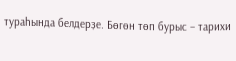тураһында белдерҙе. Бөгөн төп бурыс – тарихи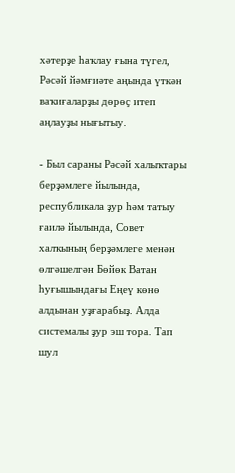хәтерҙе һаҡлау ғына түгел, Рәсәй йәмғиәте аңында үткән ваҡиғаларҙы дөрөҫ итеп аңлауҙы нығытыу.

- Был сараны Рәсәй халыҡтары берҙәмлеге йылында, республикала ҙур һәм татыу ғаилә йылында, Совет халҡының берҙәмлеге менән өлгәшелгән Бөйөк Ватан һуғышындағы Еңеү көнө алдынан уҙғарабыҙ. Алда системалы ҙур эш тора. Тап шул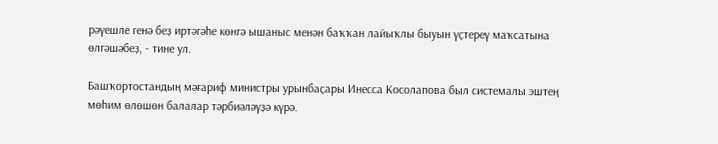рәүешле генә беҙ иртәгәһе көнгә ышаныс менән баҡҡан лайыҡлы быуын үҫтереү маҡсатына өлгәшәбеҙ, - тине ул.

Башҡортостандың мәғариф министры урынбаҫары Инесса Косолапова был системалы эштең мөһим өлөшөн балалар тәрбиәләүҙә күрә.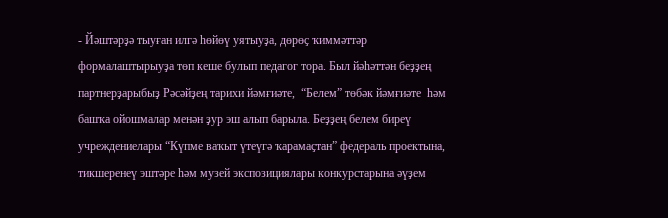- Йәштәрҙә тыуған илгә һөйөү уятыуҙа, дөрөҫ ҡиммәттәр формалаштырыуҙа төп кеше булып педагог тора. Был йәһәттән беҙҙең партнерҙарыбыҙ Рәсәйҙең тарихи йәмғиәте,  “Белем” төбәк йәмғиәте  һәм башҡа ойошмалар менән ҙур эш алып барыла. Беҙҙең белем биреү учреждениелары “Күпме ваҡыт үтеүгә ҡарамаҫтан” федераль проектына, тикшеренеү эштәре һәм музей экспозициялары конкурстарына әүҙем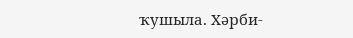ҡушыла. Хәрби-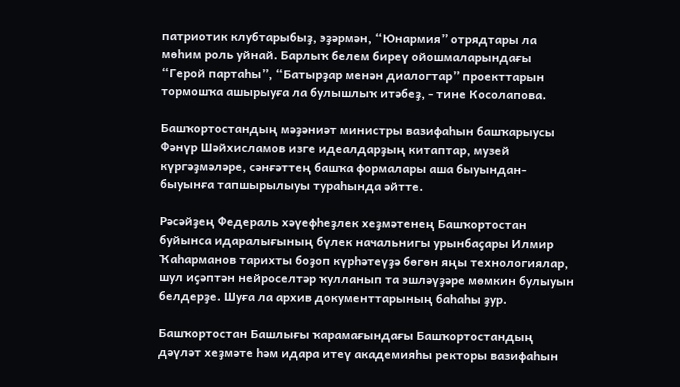патриотик клубтарыбыҙ, эҙәрмән, “Юнармия” отрядтары ла мөһим роль уйнай. Барлыҡ белем биреү ойошмаларындағы “Герой партаһы”, “Батырҙар менән диалогтар” проекттарын тормошҡа ашырыуға ла булышлыҡ итәбеҙ, - тине Косолапова.

Башҡортостандың мәҙәниәт министры вазифаһын башҡарыусы Фәнүр Шәйхисламов изге идеалдарҙың китаптар, музей күргәҙмәләре, сәнғәттең башҡа формалары аша быуындан-быуынға тапшырылыуы тураһында әйтте.

Рәсәйҙең Федераль хәүефһеҙлек хеҙмәтенең Башҡортостан буйынса идаралығының бүлек начальнигы урынбаҫары Илмир Ҡаһарманов тарихты боҙоп күрһәтеүҙә бөгөн яңы технологиялар, шул иҫәптән нейроселтәр ҡулланып та эшләүҙәре мөмкин булыуын белдерҙе. Шуға ла архив документтарының баһаһы ҙур.

Башҡортостан Башлығы ҡарамағындағы Башҡортостандың дәүләт хеҙмәте һәм идара итеү академияһы ректоры вазифаһын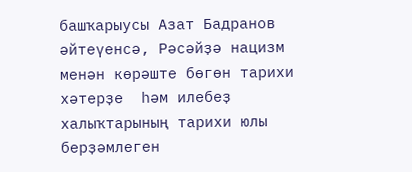башҡарыусы Азат Бадранов әйтеүенсә, Рәсәйҙә нацизм менән көрәште бөгөн тарихи хәтерҙе  һәм илебеҙ халыҡтарының тарихи юлы берҙәмлеген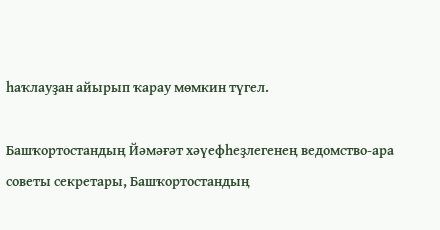һаҡлауҙан айырып ҡарау мөмкин түгел.

Башҡортостандың Йәмәғәт хәүефһеҙлегенең ведомство-ара  советы секретары, Башҡортостандың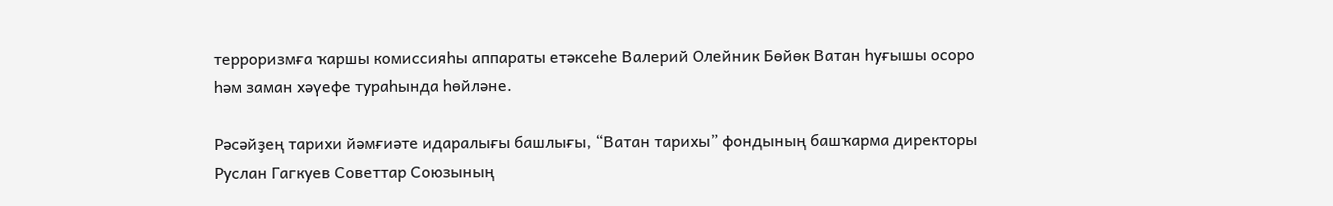терроризмға ҡаршы комиссияһы аппараты етәксеһе Валерий Олейник Бөйөк Ватан һуғышы осоро һәм заман хәүефе тураһында һөйләне.

Рәсәйҙең тарихи йәмғиәте идаралығы башлығы, “Ватан тарихы” фондының башҡарма директоры Руслан Гагкуев Советтар Союзының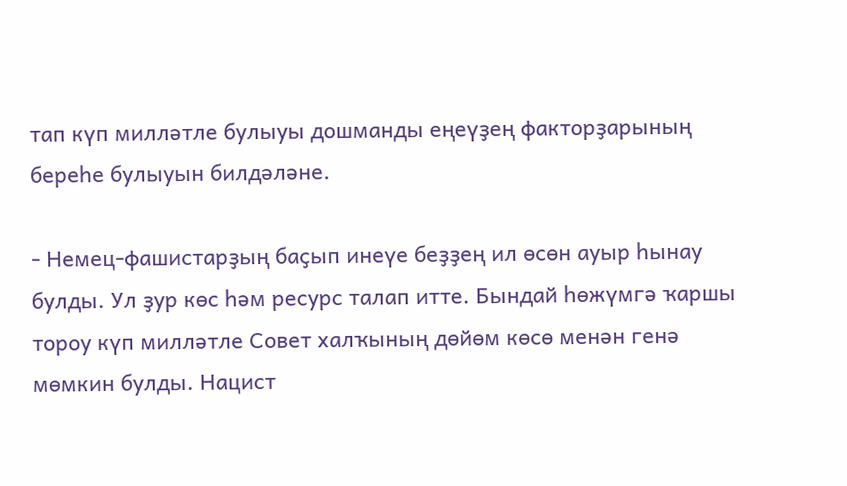тап күп милләтле булыуы дошманды еңеүҙең факторҙарының береһе булыуын билдәләне.

- Немец-фашистарҙың баҫып инеүе беҙҙең ил өсөн ауыр һынау булды. Ул ҙур көс һәм ресурс талап итте. Бындай һөжүмгә ҡаршы тороу күп милләтле Совет халҡының дөйөм көсө менән генә мөмкин булды. Нацист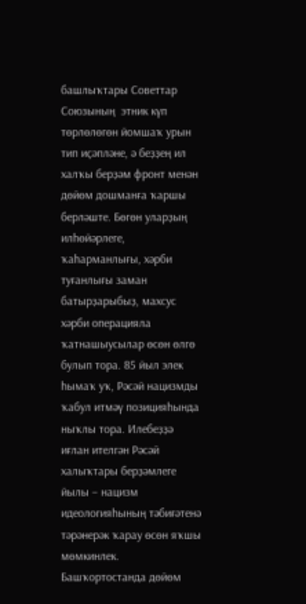башлыҡтары Советтар Союзының  этник күп төрлөлөгөн йомшаҡ урын тип иҫәпләне, ә беҙҙең ил халҡы берҙәм фронт менән дөйөм дошманға ҡаршы берләште. Бөгөн уларҙың илһөйәрлеге,  ҡаһарманлығы, хәрби туғанлығы заман батырҙарыбыҙ, махсус хәрби операцияла ҡатнашыусылар өсөн өлгө булып тора. 85 йыл элек һымаҡ уҡ, Рәсәй нацизмды ҡабул итмәү позицияһында ныҡлы тора. Илебеҙҙә иғлан ителгән Рәсәй халыҡтары берҙәмлеге йылы – нацизм идеологияһының тәбиғәтенә тәрәнерәк ҡарау өсөн яҡшы мөмкинлек. Башҡортостанда дөйөм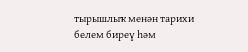тырышлыҡ менән тарихи белем биреү һәм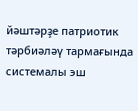йәштәрҙе патриотик тәрбиәләү тармағында системалы эш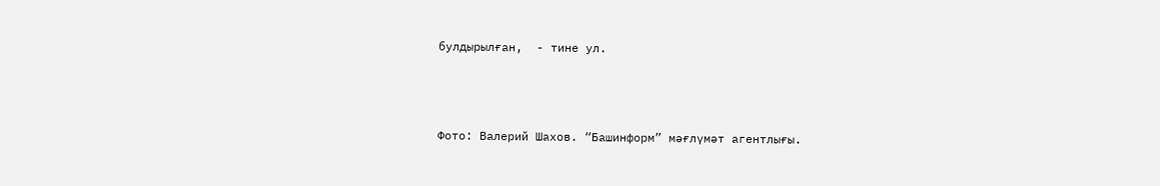булдырылған,  - тине ул.



Фото: Валерий Шахов. “Башинформ” мәғлүмәт агентлығы.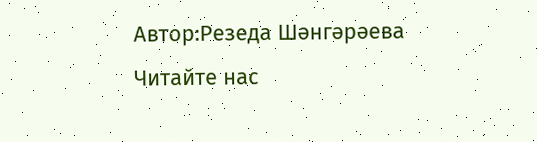Автор:Резеда Шәнгәрәева
Читайте нас